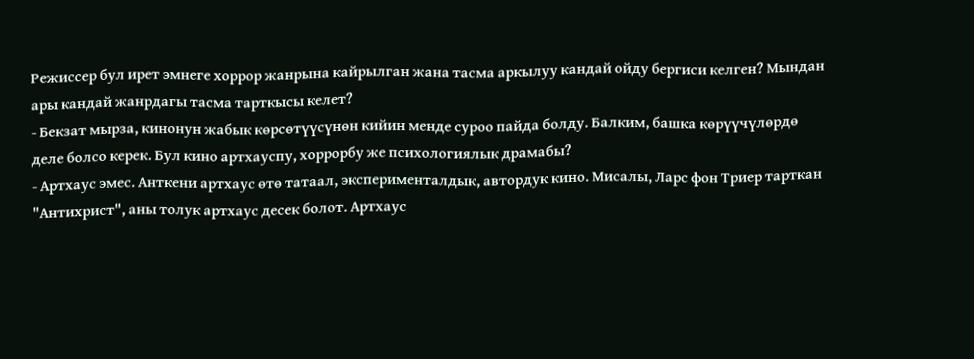Режиссер бул ирет эмнеге хоррор жанрына кайрылган жана тасма аркылуу кандай ойду бергиси келген? Мындан ары кандай жанрдагы тасма тарткысы келет?
- Бекзат мырза, кинонун жабык көрсөтүүсүнөн кийин менде суроо пайда болду. Балким, башка көрүүчүлөрдө деле болсо керек. Бул кино артхауспу, хоррорбу же психологиялык драмабы?
- Артхаус эмес. Анткени артхаус өтө татаал, эксперименталдык, автордук кино. Мисалы, Ларс фон Триер тарткан "Антихрист", аны толук артхаус десек болот. Артхаус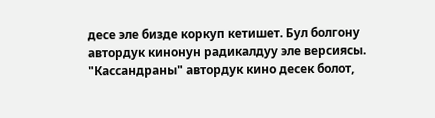десе эле бизде коркуп кетишет. Бул болгону автордук кинонун радикалдуу эле версиясы. "Кассандраны" автордук кино десек болот,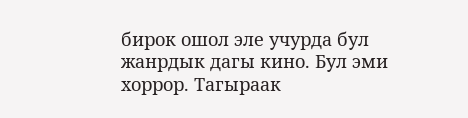бирок ошол эле учурда бул жанрдык дагы кино. Бул эми хоррор. Тагыраак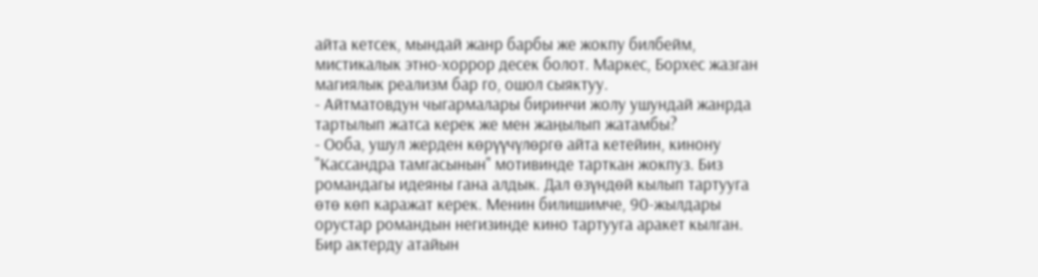айта кетсек, мындай жанр барбы же жокпу билбейм, мистикалык этно-хоррор десек болот. Маркес, Борхес жазган магиялык реализм бар го, ошол сыяктуу.
- Айтматовдун чыгармалары биринчи жолу ушундай жанрда тартылып жатса керек же мен жаңылып жатамбы?
- Ооба, ушул жерден көрүүчүлөргө айта кетейин, кинону "Кассандра тамгасынын" мотивинде тарткан жокпуз. Биз романдагы идеяны гана алдык. Дал өзүндөй кылып тартууга өтө көп каражат керек. Менин билишимче, 90-жылдары орустар романдын негизинде кино тартууга аракет кылган. Бир актерду атайын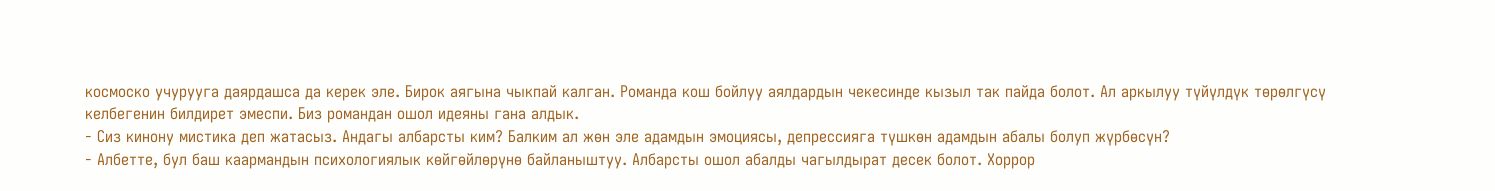космоско учурууга даярдашса да керек эле. Бирок аягына чыкпай калган. Романда кош бойлуу аялдардын чекесинде кызыл так пайда болот. Ал аркылуу түйүлдүк төрөлгүсү келбегенин билдирет эмеспи. Биз романдан ошол идеяны гана алдык.
- Сиз кинону мистика деп жатасыз. Андагы албарсты ким? Балким ал жөн эле адамдын эмоциясы, депрессияга түшкөн адамдын абалы болуп жүрбөсүн?
- Албетте, бул баш каармандын психологиялык көйгөйлөрүнө байланыштуу. Албарсты ошол абалды чагылдырат десек болот. Хоррор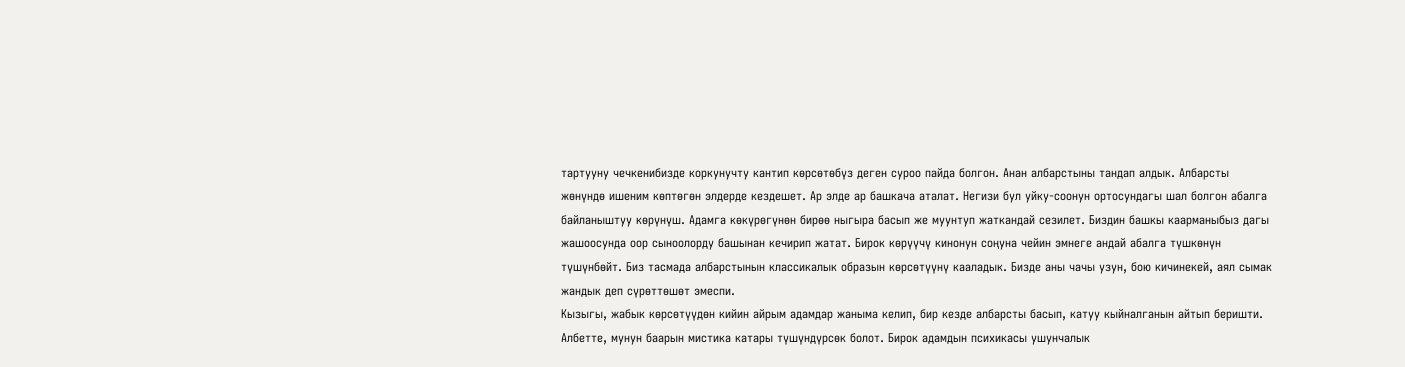тартууну чечкенибизде коркунучту кантип көрсөтөбүз деген суроо пайда болгон. Анан албарстыны тандап алдык. Албарсты жөнүндө ишеним көптөгөн элдерде кездешет. Ар элде ар башкача аталат. Негизи бул уйку-соонун ортосундагы шал болгон абалга байланыштуу көрүнүш. Адамга көкүрөгүнөн бирөө ныгыра басып же муунтуп жаткандай сезилет. Биздин башкы каарманыбыз дагы жашоосунда оор сыноолорду башынан кечирип жатат. Бирок көрүүчү кинонун соңуна чейин эмнеге андай абалга түшкөнүн түшүнбөйт. Биз тасмада албарстынын классикалык образын көрсөтүүнү кааладык. Бизде аны чачы узун, бою кичинекей, аял сымак жандык деп сүрөттөшөт эмеспи.
Кызыгы, жабык көрсөтүүдөн кийин айрым адамдар жаныма келип, бир кезде албарсты басып, катуу кыйналганын айтып беришти. Албетте, мунун баарын мистика катары түшүндүрсөк болот. Бирок адамдын психикасы ушунчалык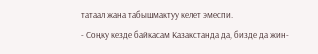татаал жана табышмактуу келет эмеспи.
- Соңку кезде байкасам Казакстанда да, бизде да жин-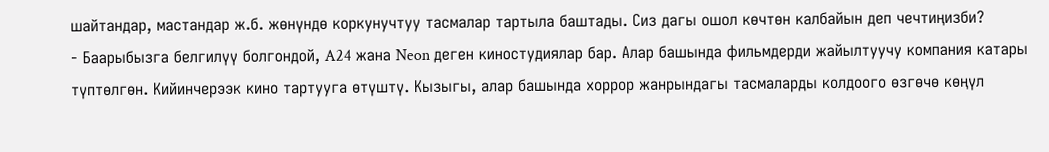шайтандар, мастандар ж.б. жөнүндө коркунучтуу тасмалар тартыла баштады. Сиз дагы ошол көчтөн калбайын деп чечтиңизби?
- Баарыбызга белгилүү болгондой, A24 жана Neon деген киностудиялар бар. Алар башында фильмдерди жайылтуучу компания катары түптөлгөн. Кийинчерээк кино тартууга өтүштү. Кызыгы, алар башында хоррор жанрындагы тасмаларды колдоого өзгөчө көңүл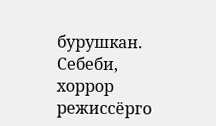бурушкан. Себеби, хоррор режиссёрго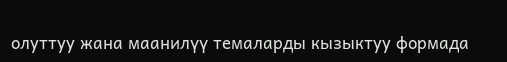олуттуу жана маанилүү темаларды кызыктуу формада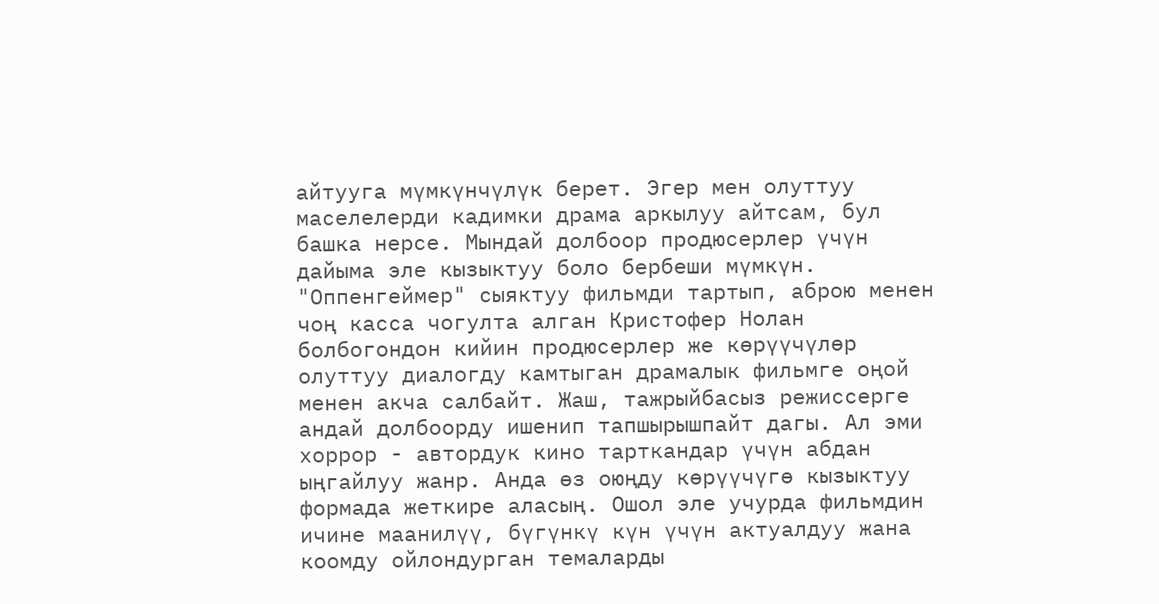айтууга мүмкүнчүлүк берет. Эгер мен олуттуу маселелерди кадимки драма аркылуу айтсам, бул башка нерсе. Мындай долбоор продюсерлер үчүн дайыма эле кызыктуу боло бербеши мүмкүн. "Оппенгеймер" сыяктуу фильмди тартып, аброю менен чоң касса чогулта алган Кристофер Нолан болбогондон кийин продюсерлер же көрүүчүлөр олуттуу диалогду камтыган драмалык фильмге оңой менен акча салбайт. Жаш, тажрыйбасыз режиссерге андай долбоорду ишенип тапшырышпайт дагы. Ал эми хоррор - автордук кино тарткандар үчүн абдан ыңгайлуу жанр. Анда өз оюңду көрүүчүгө кызыктуу формада жеткире аласың. Ошол эле учурда фильмдин ичине маанилүү, бүгүнкү күн үчүн актуалдуу жана коомду ойлондурган темаларды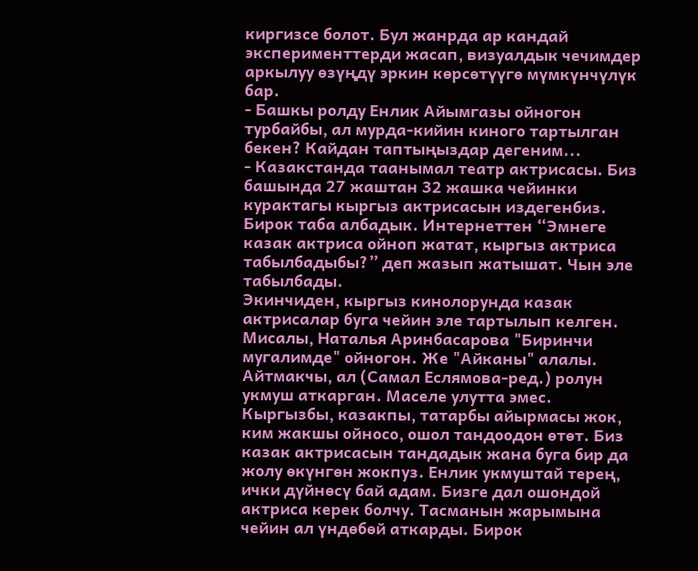киргизсе болот. Бул жанрда ар кандай эксперименттерди жасап, визуалдык чечимдер аркылуу өзүңдү эркин көрсөтүүгө мүмкүнчүлүк бар.
- Башкы ролду Енлик Айымгазы ойногон турбайбы, ал мурда-кийин киного тартылган бекен? Кайдан таптыңыздар дегеним...
- Казакстанда таанымал театр актрисасы. Биз башында 27 жаштан 32 жашка чейинки курактагы кыргыз актрисасын издегенбиз. Бирок таба албадык. Интернеттен “Эмнеге казак актриса ойноп жатат, кыргыз актриса табылбадыбы?” деп жазып жатышат. Чын эле табылбады.
Экинчиден, кыргыз кинолорунда казак актрисалар буга чейин эле тартылып келген. Мисалы, Наталья Аринбасарова "Биринчи мугалимде" ойногон. Же "Айканы" алалы. Айтмакчы, ал (Самал Еслямова-ред.) ролун укмуш аткарган. Маселе улутта эмес. Кыргызбы, казакпы, татарбы айырмасы жок, ким жакшы ойносо, ошол тандоодон өтөт. Биз казак актрисасын тандадык жана буга бир да жолу өкүнгөн жокпуз. Енлик укмуштай терең, ички дүйнөсү бай адам. Бизге дал ошондой актриса керек болчу. Тасманын жарымына чейин ал үндөбөй аткарды. Бирок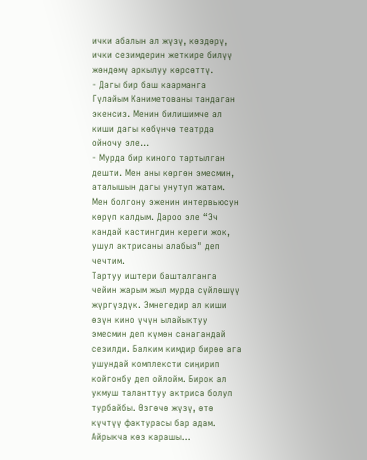ички абалын ал жүзү, көздөрү, ички сезимдерин жеткире билүү жөндөмү аркылуу көрсөттү.
- Дагы бир баш каарманга Гүлайым Каниметованы тандаган экенсиз. Менин билишимче ал киши дагы көбүнчө театрда ойночу эле...
- Мурда бир киного тартылган дешти. Мен аны көргөн эмесмин, аталышын дагы унутуп жатам. Мен болгону эженин интервьюсун көрүп калдым. Дароо эле “Эч кандай кастингдин кереги жок, ушул актрисаны алабыз" деп чечтим.
Тартуу иштери башталганга чейин жарым жыл мурда сүйлөшүү жүргүздүк. Эмнегедир ал киши өзүн кино үчүн ылайыктуу эмесмин деп күмөн санагандай сезилди. Балким кимдир бирөө ага ушундай комплексти сиңирип койгонбу деп ойлойм. Бирок ал укмуш таланттуу актриса болуп турбайбы. Өзгөчө жүзү, өтө күчтүү фактурасы бар адам. Айрыкча көз карашы...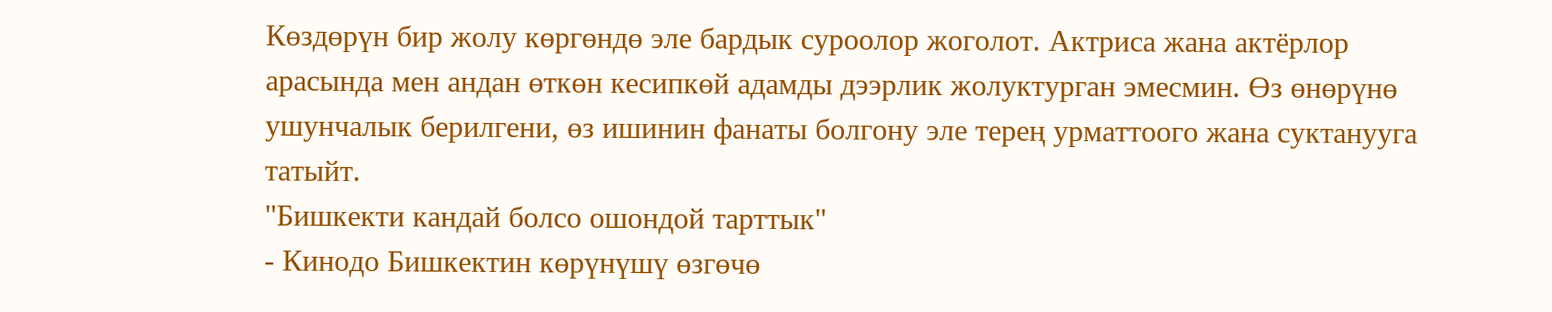Көздөрүн бир жолу көргөндө эле бардык суроолор жоголот. Актриса жана актёрлор арасында мен андан өткөн кесипкөй адамды дээрлик жолуктурган эмесмин. Өз өнөрүнө ушунчалык берилгени, өз ишинин фанаты болгону эле терең урматтоого жана суктанууга татыйт.
"Бишкекти кандай болсо ошондой тарттык"
- Кинодо Бишкектин көрүнүшү өзгөчө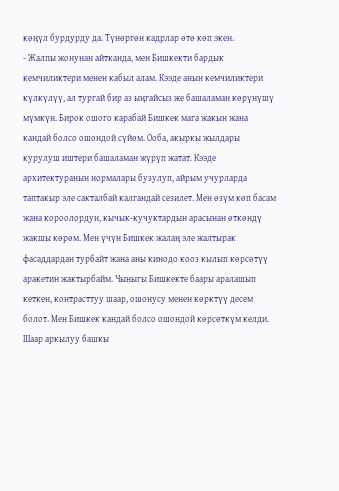көңүл бурдурду да. Түнөргөн кадрлар өтө көп экен.
- Жалпы жонунан айтканда, мен Бишкекти бардык кемчиликтери менен кабыл алам. Кээде анын кемчиликтери күлкүлүү, ал тургай бир аз ыңгайсыз же башаламан көрүнүшү мүмкүн. Бирок ошого карабай Бишкек мага жакын жана кандай болсо ошондой сүйөм. Ооба, акыркы жылдары курулуш иштери башаламан жүрүп жатат. Кээде архитектуранын нормалары бузулуп, айрым учурларда таптакыр эле сакталбай калгандай сезилет. Мен өзүм көп басам жана короолордун, кычык-кучуктардын арасынан өткөндү жакшы көрөм. Мен үчүн Бишкек жалаң эле жалтырак фасаддардан турбайт жана аны кинодо кооз кылып көрсөтүү аракетин жактырбайм. Чыныгы Бишкекте баары аралашып кеткен, контрасттуу шаар, ошонусу менен көрктүү десем болот. Мен Бишкек кандай болсо ошондой көрсөткүм келди. Шаар аркылуу башкы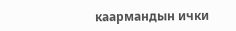каармандын ички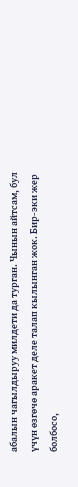абалын чагылдыруу милдети да турган. Чынын айтсам, бул үчүн өзгөчө аракет деле талап кылынган жок. Бир-эки жер болбосо,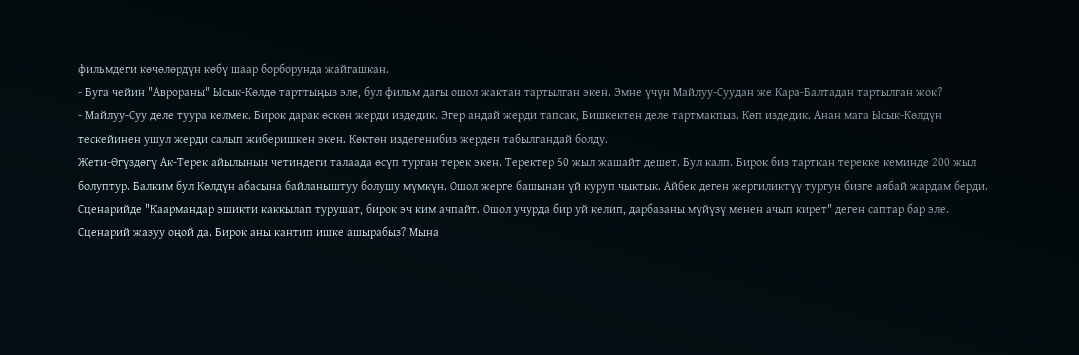фильмдеги көчөлөрдүн көбү шаар борборунда жайгашкан.
- Буга чейин "Аврораны" Ысык-Көлдө тарттыңыз эле, бул фильм дагы ошол жактан тартылган экен. Эмне үчүн Майлуу-Суудан же Кара-Балтадан тартылган жок?
- Майлуу-Суу деле туура келмек. Бирок дарак өскөн жерди издедик. Эгер андай жерди тапсак, Бишкектен деле тартмакпыз. Көп издедик. Анан мага Ысык-Көлдүн тескейинен ушул жерди салып жиберишкен экен. Көктөн издегенибиз жерден табылгандай болду.
Жети-Өгүздөгү Ак-Терек айылынын четиндеги талаада өсүп турган терек экен. Теректер 50 жыл жашайт дешет. Бул калп. Бирок биз тарткан терекке кеминде 200 жыл болуптур. Балким бул Көлдүн абасына байланыштуу болушу мүмкүн. Ошол жерге башынан үй куруп чыктык. Айбек деген жергиликтүү тургун бизге аябай жардам берди. Сценарийде "Каармандар эшикти каккылап турушат, бирок эч ким ачпайт. Ошол учурда бир уй келип, дарбазаны мүйүзү менен ачып кирет" деген саптар бар эле. Сценарий жазуу оңой да. Бирок аны кантип ишке ашырабыз? Мына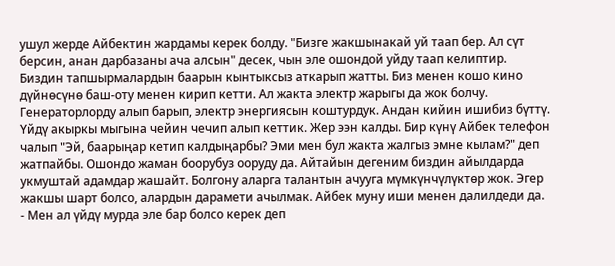ушул жерде Айбектин жардамы керек болду. "Бизге жакшынакай уй таап бер. Ал сүт берсин, анан дарбазаны ача алсын" десек, чын эле ошондой уйду таап келиптир. Биздин тапшырмалардын баарын кынтыксыз аткарып жатты. Биз менен кошо кино дүйнөсүнө баш-оту менен кирип кетти. Ал жакта электр жарыгы да жок болчу. Генераторлорду алып барып, электр энергиясын коштурдук. Андан кийин ишибиз бүттү. Үйдү акыркы мыгына чейин чечип алып кеттик. Жер ээн калды. Бир күнү Айбек телефон чалып "Эй, баарыңар кетип калдыңарбы? Эми мен бул жакта жалгыз эмне кылам?" деп жатпайбы. Ошондо жаман боорубуз ооруду да. Айтайын дегеним биздин айылдарда укмуштай адамдар жашайт. Болгону аларга талантын ачууга мүмкүнчүлүктөр жок. Эгер жакшы шарт болсо, алардын дарамети ачылмак. Айбек муну иши менен далилдеди да.
- Мен ал үйдү мурда эле бар болсо керек деп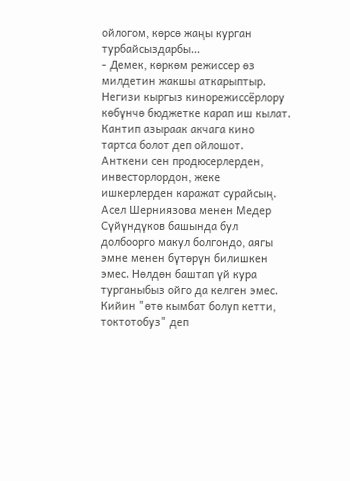ойлогом, көрсө жаңы курган турбайсыздарбы...
- Демек, көркөм режиссер өз милдетин жакшы аткарыптыр. Негизи кыргыз кинорежиссёрлору көбүнчө бюджетке карап иш кылат. Кантип азыраак акчага кино тартса болот деп ойлошот. Анткени сен продюсерлерден, инвесторлордон, жеке ишкерлерден каражат сурайсың. Асел Шерниязова менен Медер Сүйүндүков башында бул долбоорго макул болгондо, аягы эмне менен бүтөрүн билишкен эмес. Нөлдөн баштап үй кура турганыбыз ойго да келген эмес. Кийин "өтө кымбат болуп кетти, токтотобуз" деп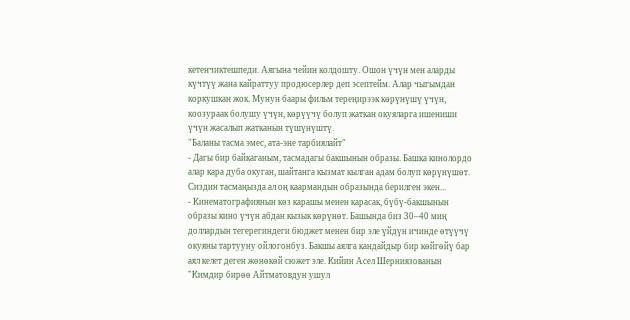кетенчиктешпеди. Аягына чейин колдошту. Ошон үчүн мен аларды күчтүү жана кайраттуу продюсерлер деп эсептейм. Алар чыгымдан коркушкан жок. Мунун баары фильм тереңирээк көрүнүшү үчүн, коозураак болушу үчүн, көрүүчү болуп жаткан окуяларга ишениши үчүн жасалып жатканын түшүнүштү.
"Баланы тасма эмес, ата-эне тарбиялайт"
- Дагы бир байкаганым, тасмадагы бакшынын образы. Башка кинолордо алар кара дуба окуган, шайтанга кызмат кылган адам болуп көрүнүшөт. Сиздин тасмаңызда ал оң каармандын образында берилген экен...
- Кинематографиянын көз карашы менен карасак, бүбү-бакшынын образы кино үчүн абдан кызык көрүнөт. Башында биз 30–40 миң доллардын тегерегиндеги бюджет менен бир эле үйдүн ичинде өтүүчү окуяны тартууну ойлогонбуз. Бакшы аялга кандайдыр бир көйгөйү бар аял келет деген жөнөкөй сюжет эле. Кийин Асел Шерниязованын "Кимдир бирөө Айтматовдун ушул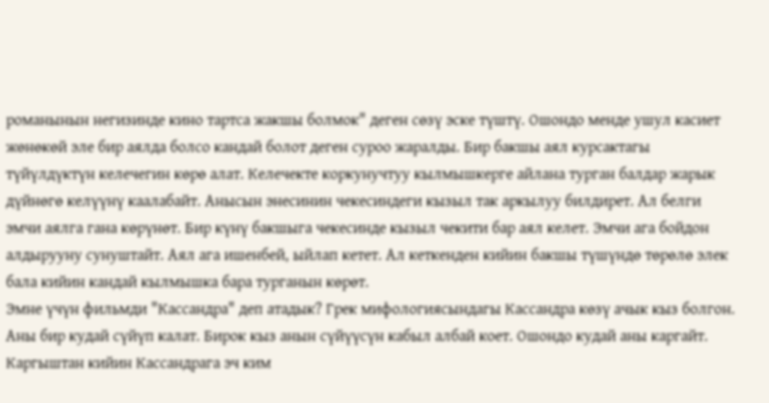романынын негизинде кино тартса жакшы болмок" деген сөзү эске түштү. Ошондо менде ушул касиет жөнөкөй эле бир аялда болсо кандай болот деген суроо жаралды. Бир бакшы аял курсактагы түйүлдүктүн келечегин көрө алат. Келечекте коркунучтуу кылмышкерге айлана турган балдар жарык дүйнөгө келүүнү каалабайт. Анысын энесинин чекесиндеги кызыл так аркылуу билдирет. Ал белги эмчи аялга гана көрүнөт. Бир күнү бакшыга чекесинде кызыл чекити бар аял келет. Эмчи ага бойдон алдырууну сунуштайт. Аял ага ишенбей, ыйлап кетет. Ал кеткенден кийин бакшы түшүндө төрөлө элек бала кийин кандай кылмышка бара турганын көрөт.
Эмне үчүн фильмди "Кассандра" деп атадык? Грек мифологиясындагы Кассандра көзү ачык кыз болгон. Аны бир кудай сүйүп калат. Бирок кыз анын сүйүүсүн кабыл албай коет. Ошондо кудай аны каргайт. Каргыштан кийин Кассандрага эч ким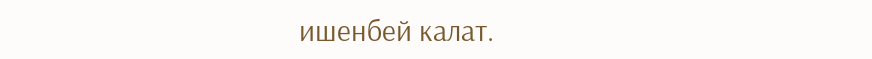ишенбей калат.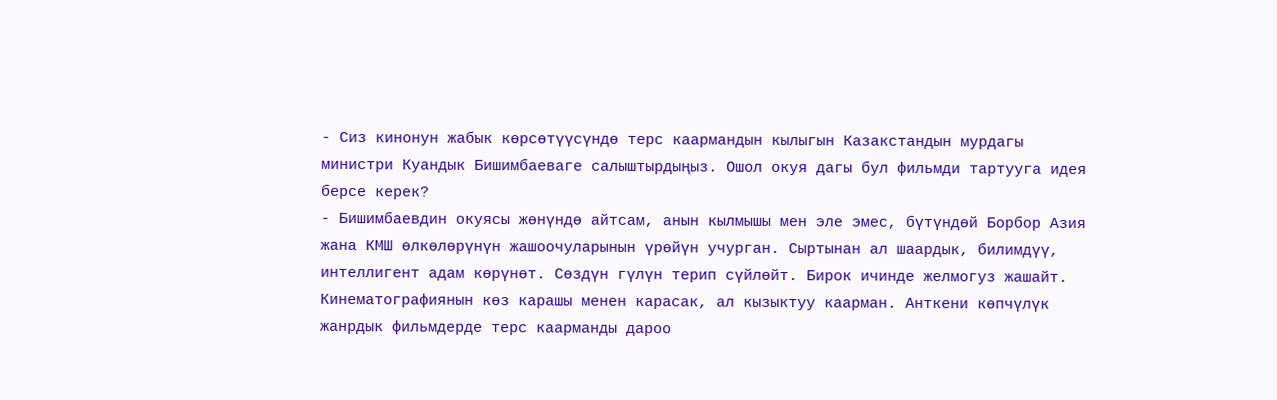- Сиз кинонун жабык көрсөтүүсүндө терс каармандын кылыгын Казакстандын мурдагы министри Куандык Бишимбаеваге салыштырдыңыз. Ошол окуя дагы бул фильмди тартууга идея берсе керек?
- Бишимбаевдин окуясы жөнүндө айтсам, анын кылмышы мен эле эмес, бүтүндөй Борбор Азия жана КМШ өлкөлөрүнүн жашоочуларынын үрөйүн учурган. Сыртынан ал шаардык, билимдүү, интеллигент адам көрүнөт. Сөздүн гүлүн терип сүйлөйт. Бирок ичинде желмогуз жашайт.
Кинематографиянын көз карашы менен карасак, ал кызыктуу каарман. Анткени көпчүлүк жанрдык фильмдерде терс каарманды дароо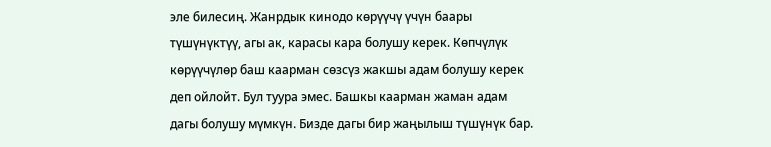эле билесиң. Жанрдык кинодо көрүүчү үчүн баары түшүнүктүү, агы ак, карасы кара болушу керек. Көпчүлүк көрүүчүлөр баш каарман сөзсүз жакшы адам болушу керек деп ойлойт. Бул туура эмес. Башкы каарман жаман адам дагы болушу мүмкүн. Бизде дагы бир жаңылыш түшүнүк бар.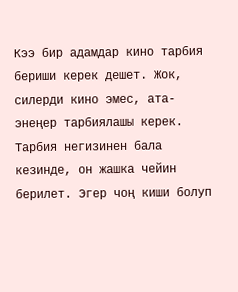Кээ бир адамдар кино тарбия бериши керек дешет. Жок, силерди кино эмес, ата-энеңер тарбиялашы керек. Тарбия негизинен бала кезинде, он жашка чейин берилет. Эгер чоң киши болуп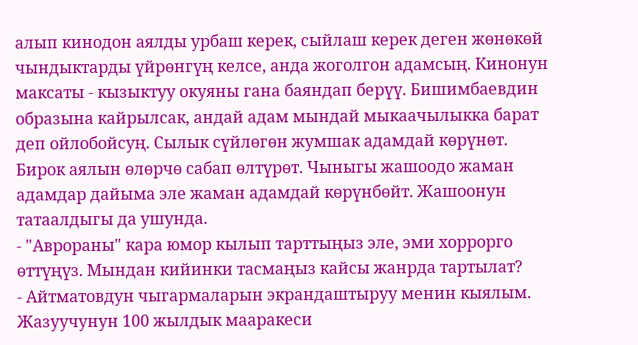алып кинодон аялды урбаш керек, сыйлаш керек деген жөнөкөй чындыктарды үйрөнгүң келсе, анда жоголгон адамсың. Кинонун максаты - кызыктуу окуяны гана баяндап берүү. Бишимбаевдин образына кайрылсак, андай адам мындай мыкаачылыкка барат деп ойлобойсуң. Сылык сүйлөгөн жумшак адамдай көрүнөт. Бирок аялын өлөрчө сабап өлтүрөт. Чыныгы жашоодо жаман адамдар дайыма эле жаман адамдай көрүнбөйт. Жашоонун татаалдыгы да ушунда.
- "Аврораны" кара юмор кылып тарттыңыз эле, эми хоррорго өттүңүз. Мындан кийинки тасмаңыз кайсы жанрда тартылат?
- Айтматовдун чыгармаларын экрандаштыруу менин кыялым. Жазуучунун 100 жылдык мааракеси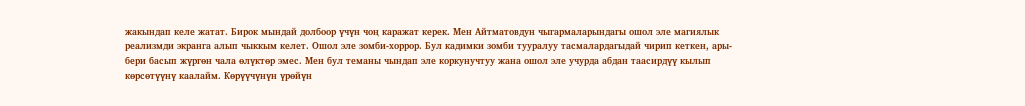жакындап келе жатат. Бирок мындай долбоор үчүн чоң каражат керек. Мен Айтматовдун чыгармаларындагы ошол эле магиялык реализмди экранга алып чыккым келет. Ошол эле зомби-хоррор. Бул кадимки зомби тууралуу тасмалардагыдай чирип кеткен, ары-бери басып жүргөн чала өлүктөр эмес. Мен бул теманы чындап эле коркунучтуу жана ошол эле учурда абдан таасирдүү кылып көрсөтүүнү каалайм. Көрүүчүнүн үрөйүн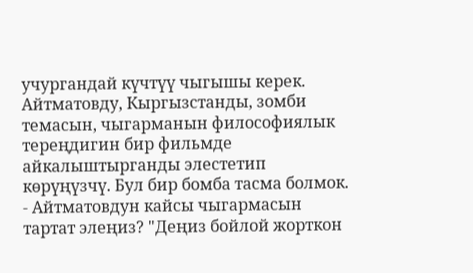учургандай күчтүү чыгышы керек. Айтматовду, Кыргызстанды, зомби темасын, чыгарманын философиялык тереңдигин бир фильмде айкалыштырганды элестетип көрүңүзчү. Бул бир бомба тасма болмок.
- Айтматовдун кайсы чыгармасын тартат элеңиз? "Деңиз бойлой жорткон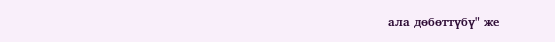ала дөбөттүбү" же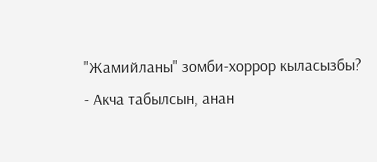"Жамийланы" зомби-хоррор кыласызбы?
- Акча табылсын, анан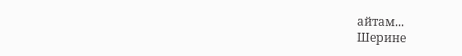айтам...
Шерине